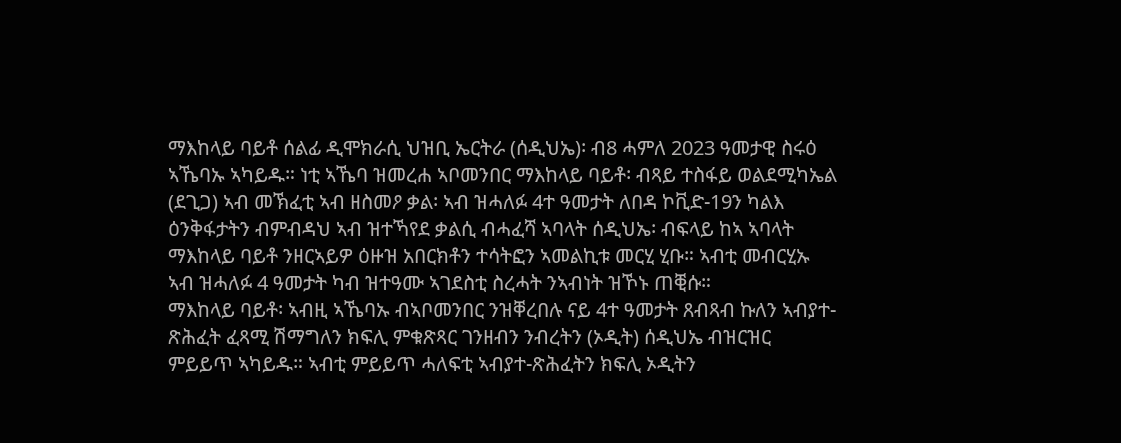ማእከላይ ባይቶ ሰልፊ ዲሞክራሲ ህዝቢ ኤርትራ (ሰዲህኤ)፡ ብ8 ሓምለ 2023 ዓመታዊ ስሩዕ ኣኼባኡ ኣካይዱ። ነቲ ኣኼባ ዝመረሐ ኣቦመንበር ማእከላይ ባይቶ፡ ብጻይ ተስፋይ ወልደሚካኤል (ደጊጋ) ኣብ መኽፈቲ ኣብ ዘስመዖ ቃል፡ ኣብ ዝሓለፉ 4ተ ዓመታት ለበዳ ኮቪድ-19ን ካልእ ዕንቅፋታትን ብምብዳህ ኣብ ዝተኻየደ ቃልሲ ብሓፈሻ ኣባላት ሰዲህኤ፡ ብፍላይ ከኣ ኣባላት ማእከላይ ባይቶ ንዘርኣይዎ ዕዙዝ አበርክቶን ተሳትፎን ኣመልኪቱ መርሂ ሂቡ። ኣብቲ መብርሂኡ ኣብ ዝሓለፉ 4 ዓመታት ካብ ዝተዓሙ ኣገደስቲ ስረሓት ንኣብነት ዝኾኑ ጠቒሱ።
ማእከላይ ባይቶ፡ ኣብዚ ኣኼባኡ ብኣቦመንበር ንዝቐረበሉ ናይ 4ተ ዓመታት ጸብጻብ ኩለን ኣብያተ-ጽሕፈት ፈጻሚ ሽማግለን ክፍሊ ምቁጽጻር ገንዘብን ንብረትን (ኦዲት) ሰዲህኤ ብዝርዝር ምይይጥ ኣካይዱ። ኣብቲ ምይይጥ ሓለፍቲ ኣብያተ-ጽሕፈትን ክፍሊ ኦዲትን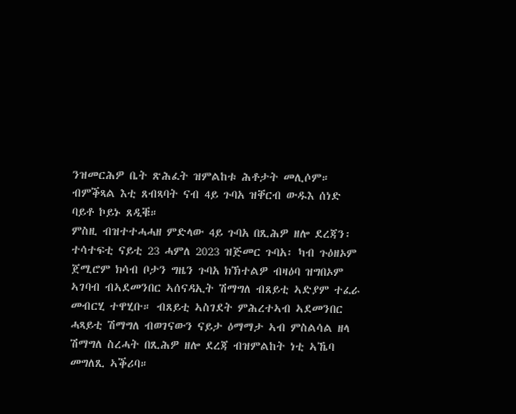ንዝመርሕዎ ቤት ጽሕፈት ዝምልከቱ ሕቶታት መሊሶም። ብምቕጻል እቲ ጸብጻባት ናብ 4ይ ጉባአ ዝቐርብ ውዱእ ሰነድ ባይቶ ኮይኑ ጸዲቑ።
ምስዚ ብዝተተሓሓዘ ምድላው 4ይ ጉባአ በጺሕዎ ዘሎ ደረጃን፡ ተሳተፍቲ ናይቲ 23 ሓምለ 2023 ዝጅመር ጉባአ፡ ካብ ጉዕዘኦም ጀሚሮም ክሳብ ቦታን ግዜን ጉባአ ክኽተልዎ ብዛዕባ ዝግበኦም ኣገባብ ብኣደመንበር ኣሰናዳኢት ሽማግለ ብጸይቲ ኣድያም ተፈራ መብርሂ ተዋሂቡ። ብጸይቲ ኣስገደት ምሕረተኣብ ኣደመንበር ሓጻይቲ ሽማግለ ብወገናውን ናይታ ዕማማታ ኣብ ምስልሳል ዘላ ሽማግለ ስረሓት በጺሕዎ ዘሎ ደረጃ ብዝምልከት ነቲ ኣኼባ መግለጺ ኣቕሪባ።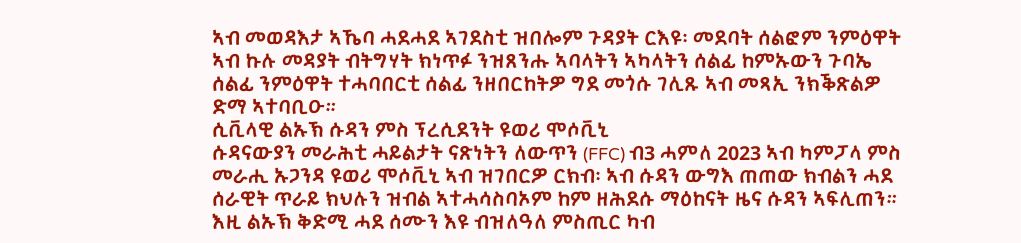ኣብ መወዳእታ ኣኼባ ሓደሓደ ኣገደስቲ ዝበሎም ጉዳያት ርእዩ፡ መደባት ሰልፎም ንምዕዋት ኣብ ኩሉ መዳያት ብትግሃት ክነጥፉ ንዝጸንሑ ኣባላትን ኣካላትን ሰልፊ ከምኡውን ጉባኤ ሰልፊ ንምዕዋት ተሓባበርቲ ሰልፊ ንዘበርከትዎ ግደ መጎሱ ገሊጹ ኣብ መጻኢ ንክቕጽልዎ ድማ ኣተባቢዑ።
ሲቪላዊ ልኡኽ ሱዳን ምስ ፕረሲደንት ዩወሪ ሞሶቪኒ
ሱዳናውያን መራሕቲ ሓይልታት ናጽነትን ለውጥን (FFC) ብ3 ሓምለ 2023 ኣብ ካምፓላ ምስ መራሒ ኡጋንዳ ዩወሪ ሞሶቪኒ ኣብ ዝገበርዎ ርክብ፡ ኣብ ሱዳን ውግእ ጠጠው ክብልን ሓደ ሰራዊት ጥራይ ክህሉን ዝብል ኣተሓሳስባኦም ከም ዘሕደሱ ማዕከናት ዜና ሱዳን ኣፍሊጠን። እዚ ልኡኽ ቅድሚ ሓደ ሰሙን እዩ ብዝለዓለ ምስጢር ካብ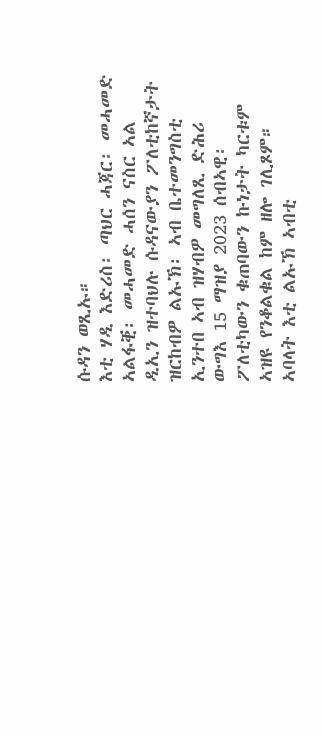ሱዳን ወጺኡ።
እቲ ሃዲ እድሪስ፡ ጣህር ሓጃር፡ መሓመድ ኣልፋቒ፡ መሓመድ ሓሰን ናስር ኣል ዲኢን ዝተባህሉ ሱዳናውያን ፖለቲከኛታት ዝርከብዎ ልኡኽ፡ ኣብ ቤተመንግስቲ ኢንተበ ኣብ ዝሃብዎ መግለጺ ድሕሪ ውግእ 15 ማዝያ 2023 ሰብኣዊ፡ ፖለቲካውን ቁጠባውን ኩነታት ካርቱም ኣዝዩ የንቆልቁል ከም ዘሎ ገሊጾም።
ኣባላት እቲ ልኡኽ ኣብቲ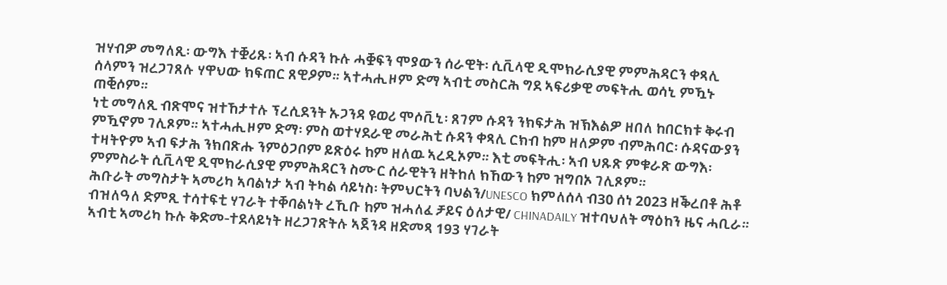ዝሃብዎ መግለጺ፡ ውግእ ተቛሪጹ፡ ኣብ ሱዳን ኩሉ ሓቛፍን ሞያውን ሰራዊት፡ ሲቪላዊ ዲሞክራሲያዊ ምምሕዳርን ቀጻሊ ሰላምን ዝረጋገጸሉ ሃዋህው ክፍጠር ጸዊዖም። ኣተሓሒዞም ድማ ኣብቲ መስርሕ ግደ ኣፍሪቃዊ መፍትሒ ወሳኒ ምዃኑ ጠቒሶም።
ነቲ መግለጺ ብጽሞና ዝተኸታተሉ ፕረሲደንት ኡጋንዳ ዩወሪ ሞሶቪኒ፡ ጸገም ሱዳን ንክፍታሕ ዝኽእልዎ ዘበለ ከበርክቱ ቅሩብ ምዃኖም ገሊጾም። ኣተሓሒዞም ድማ፡ ምስ ወተሃደራዊ መራሕቲ ሱዳን ቀጻሊ ርክብ ከም ዘለዎም ብምሕባር፡ ሱዳናውያን ተዛትዮም ኣብ ፍታሕ ንክበጽሑ ንምዕጋቦም ይጽዕሩ ከም ዘለዉ ኣረዲኦም። እቲ መፍትሒ፡ ኣብ ህጹጽ ምቁራጽ ውግእ፡ ምምስራት ሲቪላዊ ዲሞክራሲያዊ ምምሕዳርን ስሙር ሰራዊትን ዘትከለ ክኸውን ከም ዝግበኦ ገሊጾም።
ሕቡራት መግስታት ኣመሪካ ኣባልነታ ኣብ ትካል ሳይነስ፡ ትምህርትን ባህልን/UNESCO ክምለሰላ ብ30 ሰነ 2023 ዘቕረበቶ ሕቶ ብዝለዓለ ድምጺ ተሳተፍቲ ሃገራት ተቐባልነት ረኺቡ ከም ዝሓለፈ ቻይና ዕለታዊ/ CHINADAILY ዝተባህለት ማዕከን ዜና ሓቢራ።
ኣብቲ ኣመሪካ ኩሉ ቅድመ-ተደላይነት ዘረጋገጽትሉ ኣጀንዳ ዘድመጻ 193 ሃገራት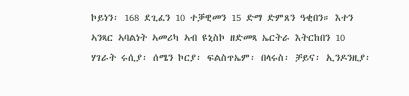ኮይነን፡ 168 ደጊፈን 10 ተቓዊመን 15 ድማ ድምጸን ዓቂበን። እተን ኣንጻር ኣባልነት ኣመሪካ ኣብ ዩኒስኮ ዘድመጻ ኤርትራ እትርከበን 10 ሃገራት ሩሲያ፡ ሰሜን ኮርያ፡ ፍልስጥኤም፡ በላሩስ፡ ቻይና፡ ኢንዶንዚያ፡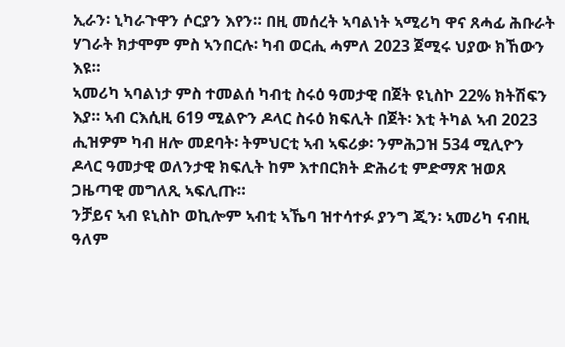ኢራን፡ ኒካራጉዋን ሶርያን እየን። በዚ መሰረት ኣባልነት ኣሚሪካ ዋና ጸሓፊ ሕቡራት ሃገራት ክታሞም ምስ ኣንበርሉ፡ ካብ ወርሒ ሓምለ 2023 ጀሚሩ ህያው ክኸውን እዩ።
ኣመሪካ ኣባልነታ ምስ ተመልሰ ካብቲ ስሩዕ ዓመታዊ በጀት ዩኒስኮ 22% ክትሽፍን እያ። ኣብ ርእሲዚ 619 ሚልዮን ዶላር ስሩዕ ክፍሊት በጀት፡ እቲ ትካል ኣብ 2023 ሒዝዎም ካብ ዘሎ መደባት፡ ትምህርቲ ኣብ ኣፍሪቃ፡ ንምሕጋዝ 534 ሚሊዮን ዶላር ዓመታዊ ወለንታዊ ክፍሊት ከም እተበርክት ድሕሪቲ ምድማጽ ዝወጸ ጋዜጣዊ መግለጺ ኣፍሊጡ።
ንቻይና ኣብ ዩኒስኮ ወኪሎም ኣብቲ ኣኼባ ዝተሳተፉ ያንግ ጂን፡ ኣመሪካ ናብዚ ዓለም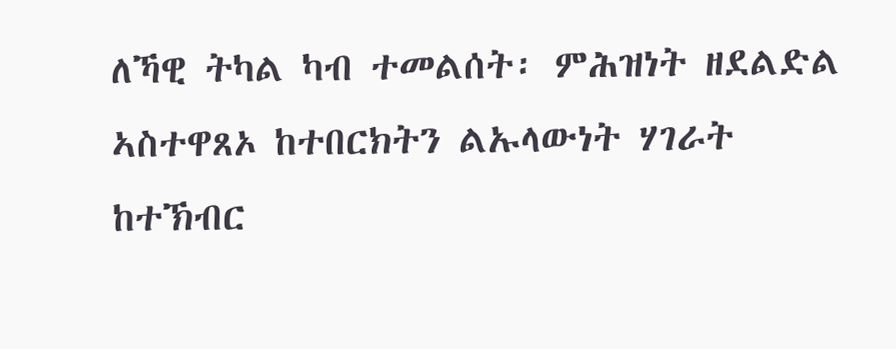ለኻዊ ትካል ካብ ተመልሰት፡ ምሕዝነት ዘደልድል ኣስተዋጸኦ ከተበርክትን ልኡላውነት ሃገራት ከተኽብር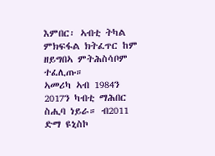እምበር፡ ኣብቲ ትካል ምክፍፋል ክትፈጥር ከም ዘይግበኣ ምትሕስሳቦም ተፈሊጡ።
ኣመሪካ ኣብ 1984ን 2017ን ካብቲ ማሕበር ስሒባ ነይራ። ብ2011 ድማ ዩኒስኮ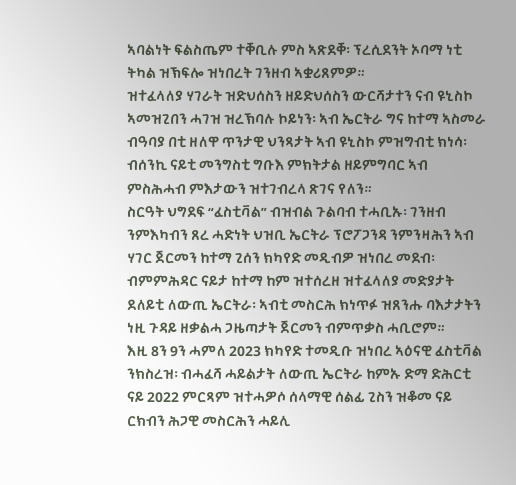ኣባልነት ፍልስጤም ተቐቢሉ ምስ ኣጽደቐ፡ ፕረሲደንት ኦባማ ነቲ ትካል ዝኽፍሎ ዝነበረት ገንዘብ ኣቋሪጸምዎ።
ዝተፈላለያ ሃገራት ዝድህሰስን ዘይድህሰስን ውርሻታተን ናብ ዩኒስኮ ኣመዝጊበን ሓገዝ ዝረኽባሉ ኮይነን፡ ኣብ ኤርትራ ግና ከተማ ኣስመራ ብዓባያ በቲ ዘለዋ ጥንታዊ ህንጻታት ኣብ ዩኒስኮ ምዝግብቲ ክነሳ፡ ብሰንኪ ናይቲ መንግስቲ ግቡእ ምክትታል ዘይምግባር ኣብ ምስሕሓብ ምእታውን ዝተገብረላ ጽገና የለን።
ስርዓት ህግደፍ “ፈስቲቫል” ብዝብል ጉልባብ ተሓቢኡ፡ ገንዘብ ንምእካብን ጸረ ሓድነት ህዝቢ ኤርትራ ፕሮፖጋንዳ ንምንዛሕን ኣብ ሃገር ጀርመን ከተማ ጊሰን ክካየድ መዲብዎ ዝነበረ መደብ፡ ብምምሕዳር ናይታ ከተማ ከም ዝተሰረዘ ዝተፈላለያ መድያታት ደለይቲ ለውጢ ኤርትራ፡ ኣብቲ መስርሕ ክነጥፉ ዝጸንሑ ባእታታትን ነዚ ጉዳይ ዘቃልሓ ጋዜጣታት ጀርመን ብምጥቃስ ሓቢሮም።
እዚ 8ን 9ን ሓምለ 2023 ክካየድ ተመዲቡ ዝነበረ ኣዕናዊ ፈስቲቫል ንክስረዝ፡ ብሓፈሻ ሓይልታት ለውጢ ኤርትራ ከምኡ ድማ ድሕርቲ ናይ 2022 ምርጻም ዝተሓዎሶ ሰላማዊ ሰልፊ ጊስን ዝቆመ ናይ ርክብን ሕጋዊ መስርሕን ሓይሊ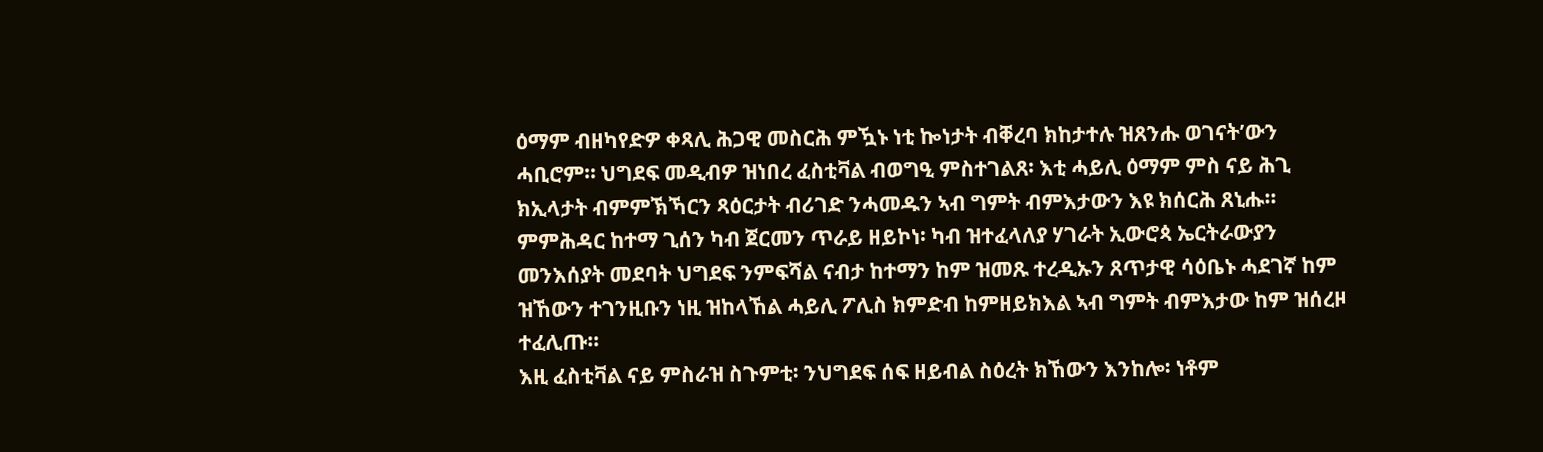ዕማም ብዘካየድዎ ቀጻሊ ሕጋዊ መስርሕ ምዃኑ ነቲ ኰነታት ብቐረባ ክከታተሉ ዝጸንሑ ወገናት’ውን ሓቢሮም። ህግደፍ መዲብዎ ዝነበረ ፈስቲቫል ብወግዒ ምስተገልጸ፡ እቲ ሓይሊ ዕማም ምስ ናይ ሕጊ ክኢላታት ብምምኽኻርን ጻዕርታት ብሪገድ ንሓመዱን ኣብ ግምት ብምእታውን እዩ ክሰርሕ ጸኒሑ።
ምምሕዳር ከተማ ጊሰን ካብ ጀርመን ጥራይ ዘይኮነ፡ ካብ ዝተፈላለያ ሃገራት ኢውሮጳ ኤርትራውያን መንእሰያት መደባት ህግደፍ ንምፍሻል ናብታ ከተማን ከም ዝመጹ ተረዲኡን ጸጥታዊ ሳዕቤኑ ሓደገኛ ከም ዝኸውን ተገንዚቡን ነዚ ዝከላኸል ሓይሊ ፖሊስ ክምድብ ከምዘይክእል ኣብ ግምት ብምእታው ከም ዝሰረዞ ተፈሊጡ።
እዚ ፈስቲቫል ናይ ምስራዝ ስጉምቲ፡ ንህግደፍ ሰፍ ዘይብል ስዕረት ክኸውን እንከሎ፡ ነቶም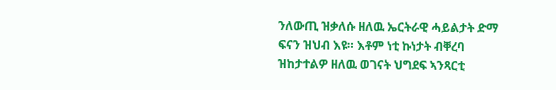ንለውጢ ዝቃለሱ ዘለዉ ኤርትራዊ ሓይልታት ድማ ፍናን ዝህብ እዩ። እቶም ነቲ ኩነታት ብቐረባ ዝከታተልዎ ዘለዉ ወገናት ህግደፍ ኣንጻርቲ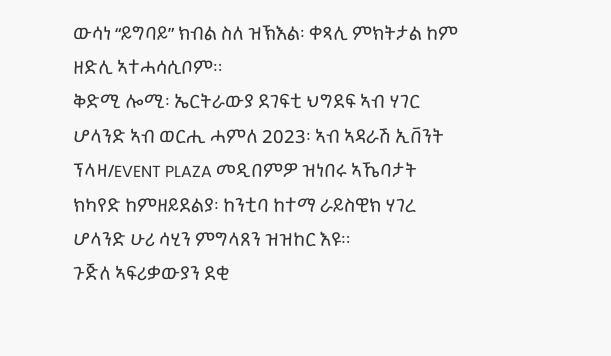ውሳነ “ይግባይ” ክብል ስለ ዝኽእል፡ ቀጻሊ ምክትታል ከም ዘድሊ ኣተሓሳሲቦም።
ቅድሚ ሎሚ፡ ኤርትራውያ ደገፍቲ ህግደፍ ኣብ ሃገር ሆላንድ ኣብ ወርሒ ሓምለ 2023፡ ኣብ ኣዳራሽ ኢቨንት ፕላዛ/EVENT PLAZA መዲበምዎ ዝነበሩ ኣኼባታት ክካየድ ከምዘይደልያ፡ ከንቲባ ከተማ ራይስዊክ ሃገረ ሆላንድ ሁሪ ሳሂን ምግላጸን ዝዝከር እዩ።
ጉጅለ ኣፍሪቃውያን ደቂ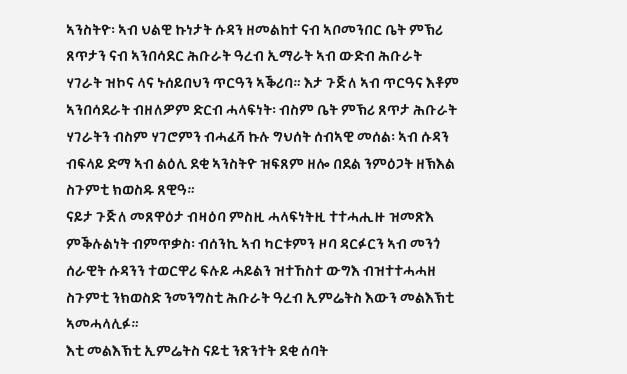ኣንስትዮ፡ ኣብ ህልዊ ኩነታት ሱዳን ዘመልከተ ናብ ኣቦመንበር ቤት ምኽሪ ጸጥታን ናብ ኣንበሳደር ሕቡራት ዓረብ ኢማራት ኣብ ውድብ ሕቡራት ሃገራት ዝኮና ላና ኑሰይበህን ጥርዓን ኣቕሪባ። እታ ጉጅለ ኣብ ጥርዓና እቶም ኣንበሳደራት ብዘለዎም ድርብ ሓላፍነት፡ ብስም ቤት ምኽሪ ጸጥታ ሕቡራት ሃገራትን ብስም ሃገሮምን ብሓፈሻ ኩሉ ግህሰት ሰብኣዊ መሰል፡ ኣብ ሱዳን ብፍላይ ድማ ኣብ ልዕሊ ደቂ ኣንስትዮ ዝፍጸም ዘሎ በደል ንምዕጋት ዘኽእል ስጉምቲ ክወስዱ ጸዊዓ።
ናይታ ጉጅለ መጸዋዕታ ብዛዕባ ምስዚ ሓላፍነትዚ ተተሓሒዙ ዝመጽእ ምቕሉልነት ብምጥቃስ፡ ብሰንኪ ኣብ ካርቱምን ዞባ ዳርፉርን ኣብ መንጎ ሰራዊት ሱዳንን ተወርዋሪ ፍሉይ ሓይልን ዝተኸስተ ውግእ ብዝተተሓሓዘ ስጉምቲ ንክወስድ ንመንግስቲ ሕቡራት ዓረብ ኢምሬትስ እውን መልእኽቲ ኣመሓላሊፉ።
እቲ መልእኽቲ ኢምሬትስ ናይቲ ንጽንተት ደቂ ሰባት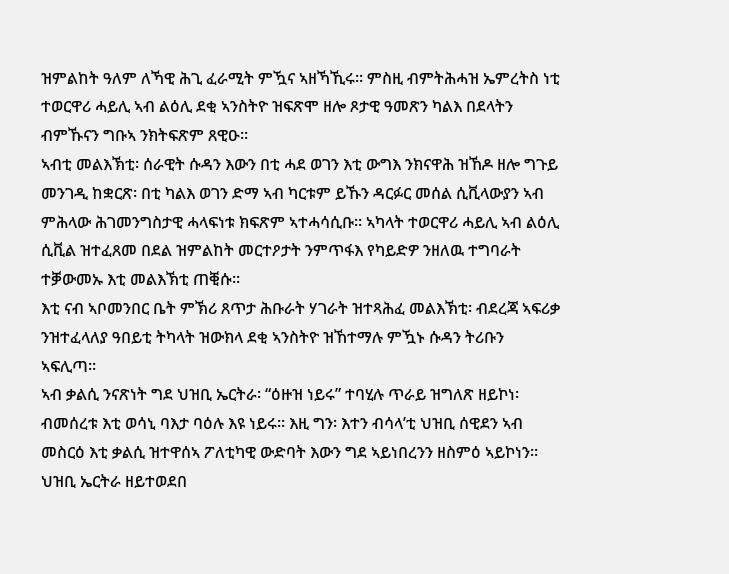ዝምልከት ዓለም ለኻዊ ሕጊ ፈራሚት ምዃና ኣዘኻኺሩ። ምስዚ ብምትሕሓዝ ኤምረትስ ነቲ ተወርዋሪ ሓይሊ ኣብ ልዕሊ ደቂ ኣንስትዮ ዝፍጽሞ ዘሎ ጾታዊ ዓመጽን ካልእ በደላትን ብምኹናን ግቡኣ ንክትፍጽም ጸዊዑ።
ኣብቲ መልእኽቲ፡ ሰራዊት ሱዳን እውን በቲ ሓደ ወገን እቲ ውግእ ንክናዋሕ ዝኸዶ ዘሎ ግጉይ መንገዲ ከቋርጽ፡ በቲ ካልእ ወገን ድማ ኣብ ካርቱም ይኹን ዳርፉር መሰል ሲቪላውያን ኣብ ምሕላው ሕገመንግስታዊ ሓላፍነቱ ክፍጽም ኣተሓሳሲቡ። ኣካላት ተወርዋሪ ሓይሊ ኣብ ልዕሊ ሲቪል ዝተፈጸመ በደል ዝምልከት መርተዖታት ንምጥፋእ የካይድዎ ንዘለዉ ተግባራት ተቓውመኡ እቲ መልእኽቲ ጠቒሱ።
እቲ ናብ ኣቦመንበር ቤት ምኽሪ ጸጥታ ሕቡራት ሃገራት ዝተጻሕፈ መልእኽቲ፡ ብደረጃ ኣፍሪቃ ንዝተፈላለያ ዓበይቲ ትካላት ዝውክላ ደቂ ኣንስትዮ ዝኸተማሉ ምዃኑ ሱዳን ትሪቡን ኣፍሊጣ።
ኣብ ቃልሲ ንናጽነት ግደ ህዝቢ ኤርትራ፡ “ዕዙዝ ነይሩ” ተባሂሉ ጥራይ ዝግለጽ ዘይኮነ፡ ብመሰረቱ እቲ ወሳኒ ባእታ ባዕሉ እዩ ነይሩ። እዚ ግን፡ እተን ብሳላ’ቲ ህዝቢ ሰዊደን ኣብ መስርዕ እቲ ቃልሲ ዝተዋሰኣ ፖለቲካዊ ውድባት እውን ግደ ኣይነበረንን ዘስምዕ ኣይኮነን። ህዝቢ ኤርትራ ዘይተወደበ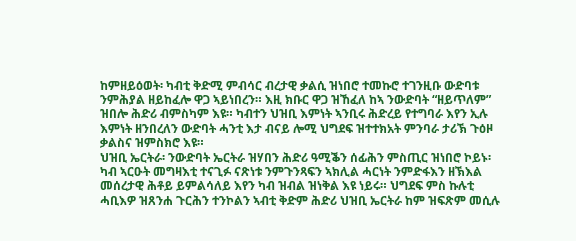ከምዘይዕወት፡ ካብቲ ቅድሚ ምብሳር ብረታዊ ቃልሲ ዝነበሮ ተመኩሮ ተገንዚቡ ውድባቱ ንምሕያል ዘይከፈሎ ዋጋ ኣይነበረን። እዚ ክቡር ዋጋ ዝኸፈለ ከኣ ንውድባት “ዘይጥለም” ዝበሎ ሕድሪ ብምስካም እዩ። ካብተን ህዝቢ እምነት ኣንቢሩ ሕድረይ የተግባራ እየን ኢሉ እምነት ዘንበረለን ውድባት ሓንቲ እታ ብናይ ሎሚ ህግደፍ ዝተተክአት ምንባራ ታሪኽ ጉዕዞ ቃልስና ዝምስክሮ እዩ።
ህዝቢ ኤርትራ፡ ንውድባት ኤርትራ ዝሃበን ሕድሪ ዓሚቕን ሰፊሕን ምስጢር ዝነበሮ ኮይኑ፡ ካብ ኣርዑት መግዛእቲ ተናጊፉ ናጽነቱ ንምጉንጻፍን ኣክሊል ሓርነት ንምድፋእን ዘኽእል መሰረታዊ ሕቶይ ይምልሳለይ እየን ካብ ዝብል ዝነቅል እዩ ነይሩ። ህግደፍ ምስ ኩሉቲ ሓቢእዎ ዝጸንሐ ጉርሕን ተንኮልን ኣብቲ ቅድም ሕድሪ ህዝቢ ኤርትራ ከም ዝፍጽም መሲሉ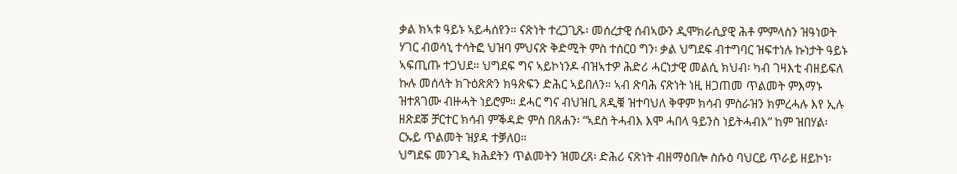ቃል ክኣቱ ዓይኑ ኣይሓሰየን። ናጽነት ተረጋጊጹ፡ መሰረታዊ ሰብኣውን ዲሞክራሲያዊ ሕቶ ምምላስን ዝዓነወት ሃገር ብወሳኒ ተሳትፎ ህዝባ ምህናጽ ቅድሚት ምስ ተሰርዐ ግን፡ ቃል ህግደፍ ብተግባር ዝፍተነሉ ኩነታት ዓይኑ ኣፍጢጡ ተጋህደ። ህግደፍ ግና ኣይኮነንዶ ብዝኣተዎ ሕድሪ ሓርነታዊ መልሲ ክህብ፡ ካብ ገዛእቲ ብዘይፍለ ኩሉ መሰላት ክጉዕጽጽን ክዓጽፍን ድሕር ኣይበለን። ኣብ ጽባሕ ናጽነት ነዚ ዘጋጠመ ጥልመት ምእማኑ ዝተጸገሙ ብዙሓት ነይሮም። ደሓር ግና ብህዝቢ ጸዲቑ ዝተባህለ ቅዋም ክሳብ ምስራዝን ክምረሓሉ እየ ኢሉ ዘጽደቖ ቻርተር ክሳብ ምቕዳድ ምስ በጸሐን፡ “ኣደስ ትሓብእ እሞ ሓበላ ዓይንስ ነይትሓብእ” ከም ዝበሃል፡ ርኡይ ጥልመት ዝያዳ ተቓለዐ።
ህግደፍ መንገዲ ክሕደትን ጥልመትን ዝመረጸ፡ ድሕሪ ናጽነት ብዘማዕበሎ ስሱዕ ባህርይ ጥራይ ዘይኮነ፡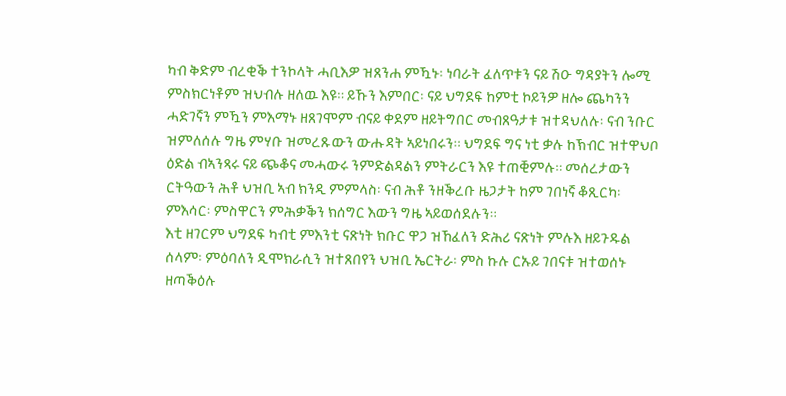ካብ ቅድም ብረቂቕ ተንኮላት ሓቢእዎ ዝጸንሐ ምዃኑ፡ ነባራት ፈለጥቱን ናይ ሽዑ ግዳያትን ሎሚ ምስክርነቶም ዝህብሉ ዘለዉ እዩ። ይኹን እምበር፡ ናይ ህግደፍ ከምቲ ኮይንዎ ዘሎ ጨካንን ሓድገኛን ምዃን ምእማኑ ዘጸገሞም ብናይ ቀደም ዘይትግበር መብጸዓታቱ ዝተዳህለሉ፡ ናብ ንቡር ዝምለሰሉ ግዜ ምሃቡ ዝመረጹውን ውሑዳት ኣይነበሩን። ህግደፍ ግና ነቲ ቃሉ ከኽብር ዝተዋህቦ ዕድል ብኣንጻሩ ናይ ጭቆና መሓውሩ ንምድልዳልን ምትራርን እዩ ተጠቒምሉ። መሰረታውን ርትዓውን ሕቶ ህዝቢ ኣብ ክንዲ ምምላስ፡ ናብ ሕቶ ንዘቕረቡ ዜጋታት ከም ገበነኛ ቆጺርካ፡ ምእሳር፡ ምስዋርን ምሕቃቕን ክሰግር እውን ግዜ ኣይወሰደሉን።
እቲ ዘገርም ህግደፍ ካብቲ ምእንቲ ናጽነት ክቡር ዋጋ ዝኸፈለን ድሕሪ ናጽነት ምሉእ ዘይጉዱል ሰላም፡ ምዕባለን ዲሞክራሲን ዝተጸበየን ህዝቢ ኤርትራ፡ ምስ ኩሉ ርኡይ ገበናቱ ዝተወሰኑ ዘጣቕዕሉ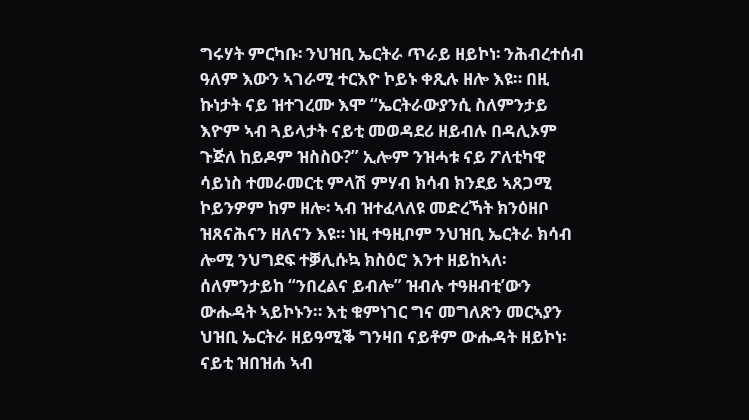ግሩሃት ምርካቡ፡ ንህዝቢ ኤርትራ ጥራይ ዘይኮነ፡ ንሕብረተሰብ ዓለም እውን ኣገራሚ ተርእዮ ኮይኑ ቀጺሉ ዘሎ እዩ። በዚ ኩነታት ናይ ዝተገረሙ እሞ “ኤርትራውያንሲ ስለምንታይ እዮም ኣብ ጓይላታት ናይቲ መወዳደሪ ዘይብሉ በዳሊኦም ጉጅለ ከይዶም ዝስስዑ?” ኢሎም ንዝሓቱ ናይ ፖለቲካዊ ሳይነስ ተመራመርቲ ምላሽ ምሃብ ክሳብ ክንደይ ኣጸጋሚ ኮይንዎም ከም ዘሎ፡ ኣብ ዝተፈላለዩ መድረኻት ክንዕዘቦ ዝጸናሕናን ዘለናን እዩ። ነዚ ተዓዚቦም ንህዝቢ ኤርትራ ክሳብ ሎሚ ንህግደፍ ተቓሊሱኳ ክስዕሮ እንተ ዘይከኣለ፡ ሰለምንታይከ “ንበረልና ይብሎ” ዝብሉ ተዓዘብቲ’ውን ውሑዳት ኣይኮኑን። እቲ ቁምነገር ግና መግለጽን መርኣያን ህዝቢ ኤርትራ ዘይዓሚቕ ግንዛበ ናይቶም ውሑዳት ዘይኮነ፡ ናይቲ ዝበዝሐ ኣብ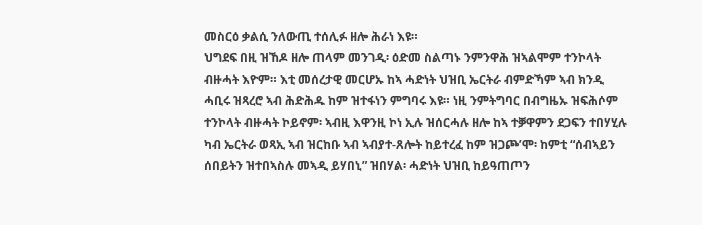መስርዕ ቃልሲ ንለውጢ ተሰሊፉ ዘሎ ሕራነ እዩ።
ህግደፍ በዚ ዝኸዶ ዘሎ ጠላም መንገዲ፡ ዕድመ ስልጣኑ ንምንዋሕ ዝኣልሞም ተንኮላት ብዙሓት እዮም። እቲ መሰረታዊ መርሆኡ ከኣ ሓድነት ህዝቢ ኤርትራ ብምድኻም ኣብ ክንዲ ሓቢሩ ዝጻረሮ ኣብ ሕድሕዱ ከም ዝተፋነን ምግባሩ እዩ። ነዚ ንምትግባር በብግዜኡ ዝፍሕሶም ተንኮላት ብዙሓት ኮይኖም፡ ኣብዚ እዋንዚ ኮነ ኢሉ ዝሰርሓሉ ዘሎ ከኣ ተቓዋምን ደጋፍን ተበሃሂሉ ካብ ኤርትራ ወጻኢ ኣብ ዝርከቡ ኣብ ኣብያተ-ጸሎት ከይተረፈ ከም ዝጋጮ’ሞ፡ ከምቲ “ሰብኣይን ሰበይትን ዝተበኣስሉ መኣዲ ይሃበኒ” ዝበሃል፡ ሓድነት ህዝቢ ከይዓጠጦን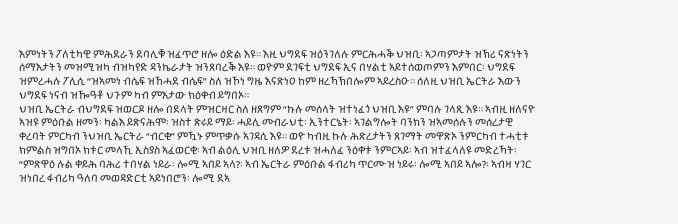እምነትን ፖለቲካዊ ምሕደራን ደባሊቑ ዝፈጥሮ ዘሎ ዕድል እዩ። እዚ ህግደፍ ዝዕንገለሉ ምርሕሓቕ ህዝቢ፡ ኣጋጣምታት ዝኽሪ ናጽነትን ሰማእታትን መዝሚዝካ ብዝካየድ ዳንኬራታት ዝንጸባረቕ እዩ። ወዮም ደገፍቲ ህግደፍ ኢና በሃልቲ ኣይተሰወጦምን እምበር፡ ህግደፍ ዝምረሓሉ ፖሊሲ “ዝኣመነ ብሴፍ ዝኸሓደ ብሴፍ” ስለ ዝኾነ ግዜ እናጽነዐ ከም ዘረኻኽበሎም ኣይረስዑ። ሰለዚ ህዝቢ ኤርትራ እውን ህግደፍ ነናብ ዝዀዓቶ ህጉም ካብ ምእታው ክዕቀብ ይግበኦ።
ህዝቢ ኤርትራ ብህግደፍ ዝወርዶ ዘሎ በደላት ምዝርዛር ስለ ዘጸግም “ኩሉ መሰላት ዝተነፈጎ ህዝቢ እዩ” ምባሉ ገላጺ እዩ። ኣብዚ ዘለናዮ ኣዝዩ ምዕቡል ዘመን፡ ካልእ ይጽናሕሞ፡ ዝስተ ጽሩይ ማይ፡ ሓይሊ መብራህቲ፡ ኢንተርኔት፡ ኣገልግሎት ባንክን ዝኣመሰሉን መሰረታዊ ቀረባት ምርካብ ንህዝቢ ኤርትራ “ብርቂ” ምዃኑ ምጥቃሱ ኣገዳሲ እዩ። ወዮ ካብዚ ኩሉ ሕጽረታትን ጸገማት መዋጽኦ ንምርካብ ተሓቲቱ ክምልስ ዝግበኦ ክቱር መላኺ ኢስያስ ኣፈወርቂ፡ ኣብ ልዕሊ ህዝቢ ዘለዎ ደረቱ ዝሓለፈ ንዕቀቱ ንምርኣይ፡ ኣብ ዝተፈላለዩ መድረኻት፡ “ምጽዋዕ ሉል ቀይሕ ባሕሪ ተበሃል ነይራ፡ ሎሚ ኣበይ ኣላ?፡ ኣብ ኤርትራ ምዕቡል ፋብሪካ ጥርሙዝ ነይሩ፡ ሎሚ ኣበይ ኣሎ?፡ ኣብዛ ሃገር ዝነበረ ፋብሪካ ዓለባ መወዳድርቲ ኣይነበሮን፡ ሎሚ ደኣ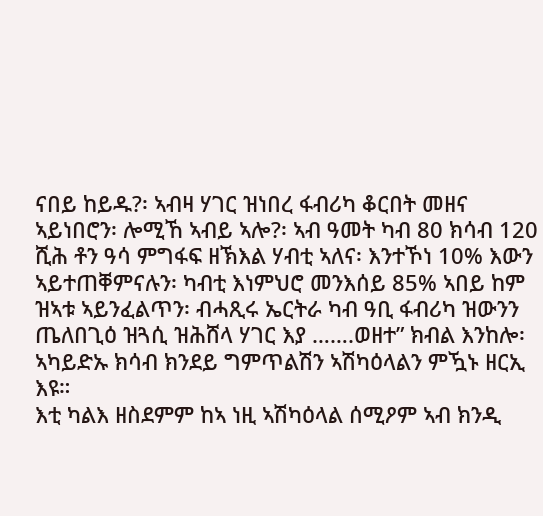ናበይ ከይዱ?፡ ኣብዛ ሃገር ዝነበረ ፋብሪካ ቆርበት መዘና ኣይነበሮን፡ ሎሚኸ ኣብይ ኣሎ?፡ ኣብ ዓመት ካብ 80 ክሳብ 120 ሺሕ ቶን ዓሳ ምግፋፍ ዘኽእል ሃብቲ ኣለና፡ እንተኾነ 10% እውን ኣይተጠቐምናሉን፡ ካብቲ እነምህሮ መንእሰይ 85% ኣበይ ከም ዝኣቱ ኣይንፈልጥን፡ ብሓጺሩ ኤርትራ ካብ ዓቢ ፋብሪካ ዝውንን ጤለበጊዕ ዝጓሲ ዝሕሸላ ሃገር እያ …….ወዘተ” ክብል እንከሎ፡ ኣካይድኡ ክሳብ ክንደይ ግምጥልሽን ኣሽካዕላልን ምዃኑ ዘርኢ እዩ።
እቲ ካልእ ዘስደምም ከኣ ነዚ ኣሽካዕላል ሰሚዖም ኣብ ክንዲ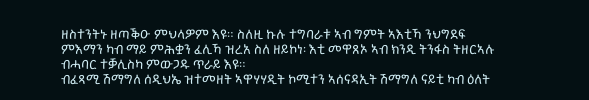ዘስተንትኑ ዘጣቕዑ ምህላዎም እዩ። ስለዚ ኩሉ ተግባራቱ ኣብ ግምት ኣእቲኻ ንህግደፍ ምእማን ካብ ማይ ምሕቋን ፈሊኻ ዝረአ ስለ ዘይኮነ፡ እቲ መዋጸኦ ኣብ ክንዲ ትንፋስ ትዘርኣሉ ብሓባር ተቓሊስካ ምውጋዱ ጥራይ እዩ።
ብፈጻሚ ሽማግለ ሰዲህኤ ዝተመዘት ኣዋሃሃዲት ኮሚተን ኣሰናዳኢት ሽማግለ ናይቲ ካብ ዕለት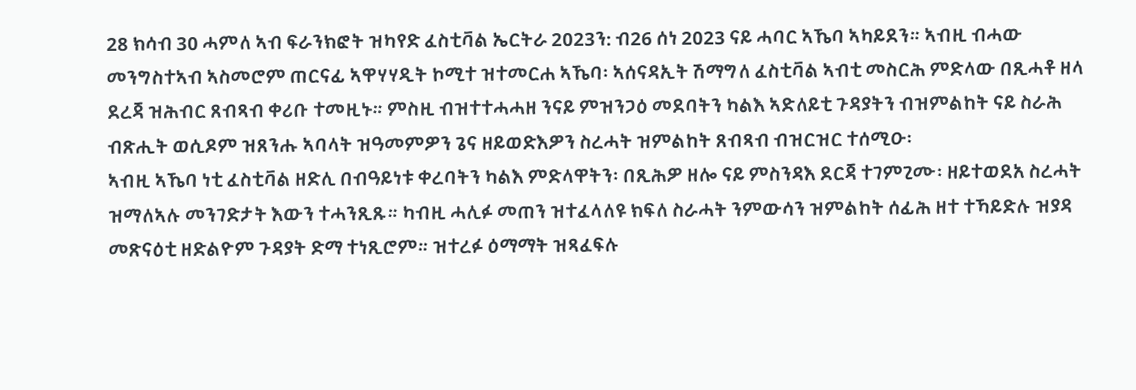28 ክሳብ 30 ሓምለ ኣብ ፍራንክፎት ዝካየድ ፈስቲቫል ኤርትራ 2023ን: ብ26 ሰነ 2023 ናይ ሓባር ኣኼባ ኣካይደን። ኣብዚ ብሓው መንግስተኣብ ኣስመሮም ጠርናፊ ኣዋሃሃዲት ኮሚተ ዝተመርሐ ኣኼባ፡ ኣሰናዳኢት ሽማግለ ፈስቲቫል ኣብቲ መስርሕ ምድላው በጺሓቶ ዘላ ደረጃ ዝሕብር ጸብጻብ ቀሪቡ ተመዚኑ። ምስዚ ብዝተተሓሓዘ ንናይ ምዝንጋዕ መደባትን ካልእ ኣድለይቲ ጉዳያትን ብዝምልከት ናይ ስራሕ ብጽሒት ወሲዶም ዝጸንሑ ኣባላት ዝዓመምዎን ጌና ዘይወድእዎን ስረሓት ዝምልከት ጸብጻብ ብዝርዝር ተሰሚዑ፡
ኣብዚ ኣኼባ ነቲ ፈስቲቫል ዘድሊ በብዓይነቱ ቀረባትን ካልእ ምድላዋትን፡ በጺሕዎ ዘሎ ናይ ምስንዳእ ደርጃ ተገምጊሙ፡ ዘይተወደአ ስረሓት ዝማለኣሉ መንገድታት እውን ተሓንጺጹ። ካብዚ ሓሊፉ መጠን ዝተፈላለዩ ክፍለ ስራሓት ንምውሳን ዝምልከት ሰፊሕ ዘተ ተኻይድሉ ዝያዳ መጽናዕቲ ዘድልዮም ጉዳያት ድማ ተነጺሮም። ዝተረፉ ዕማማት ዝጻፈፍሉ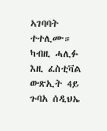ኣገባባት ተተሊሙ።
ካብዚ ሓሊፉ እዚ ፈስቲቫል ውጽኢት 4ይ ጉባአ ሰዲህኤ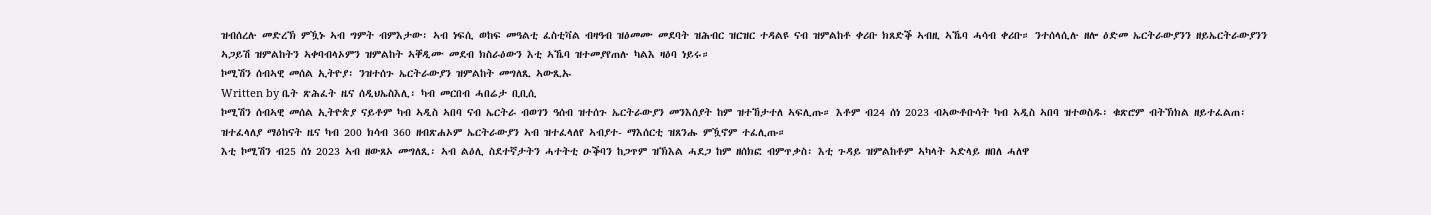ዝብሰረሉ መድረኽ ምዃኑ ኣብ ግምት ብምእታው፡ ኣብ ነፍሲ ወከፍ መዓልቲ ፈስቲቫል ብዛዓብ ዝዕመሙ መደባት ዝሕብር ዝርዝር ተዳልዩ ናብ ዝምልከቶ ቀሪቡ ክጸድቕ ኣብዚ ኣኼባ ሓሳብ ቀሪቡ። ንተሰላሲሉ ዘሎ ዕድመ ኤርትራውያንን ዘይኤርትራውያንን ኣጋይሽ ዝምልከትን ኣቀባብላኦምን ዝምልከት ኣቐዲሙ መደብ ክስራዕውን እቲ ኣኼባ ዝተመያየጠሉ ካልእ ዛዕባ ነይሩ።
ኮሚሽን ሰብኣዊ መሰል ኢትዮያ፡ ንዝተሰጉ ኤርትራውያን ዝምልከት መግለጺ ኣውጺኡ
Written by ቤት ጽሕፈት ዜና ሰዲህኤስእሊ፡ ካብ መርበብ ሓበሬታ ቢቢሲ
ኮሚሽን ሰብኣዊ መሰል ኢትዮጵያ ናይቶም ካብ ኣዲስ ኣበባ ናብ ኤርትራ ብወገን ዓሰብ ዝተሰጉ ኤርትራውያን መንእሰያት ከም ዝተኸታተለ ኣፍሊጡ። እቶም ብ24 ሰነ 2023 ብኣውቶቡሳት ካብ ኣዲስ ኣበባ ዝተወስዱ፡ ቁጽሮም ብትኽክል ዘይተፈልጠ፡ ዝተፈላለያ ማዕከናት ዜና ካብ 200 ክሳብ 360 ዘብጽሐኦም ኤርትራውያን ኣብ ዝተፈላለየ ኣብያተ- ማእሰርቲ ዝጸንሑ ምዃኖም ተፈሊጡ።
እቲ ኮሚሽን ብ25 ሰነ 2023 ኣብ ዘውጸኦ መግለጺ፡ ኣብ ልዕሊ ስደተኛታትን ሓተትቲ ዑቕባን ከጋጥም ዝኽእል ሓደጋ ከም ዘሰክፎ ብምጥቃስ፡ እቲ ጉዳይ ዝምልከቶም ኣካላት ኣድላይ ዘበለ ሓለዋ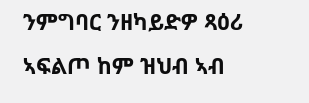ንምግባር ንዘካይድዎ ጻዕሪ ኣፍልጦ ከም ዝህብ ኣብ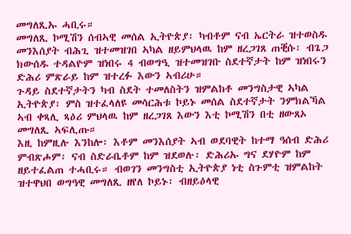መግለጺኡ ሓቢሩ።
መግለጺ ኮሚሽን ሰብኣዊ መሰል ኢትዮጵያ፡ ካብቶም ናብ ኤርትራ ዝተወስዱ መንእሰያት ብሕጊ ዝተመዝገበ ኣካል ዘይምህላዉ ከም ዘረጋገጸ ጠቒሱ፡ ብጌጋ ክውሰዱ ተዳልዮም ዝነበሩ 4 ብወግዒ ዝተመዝገቡ ስደተኛታት ከም ዝነበሩን ድሕሪ ምጽራይ ከም ዝተረፉ እውን ኣብሪሁ።
ጉዳይ ስደተኛታትን ካብ ስደት ተመለስትን ዝምልከቶ መንግስታዊ ኣካል ኢትዮጵያ፡ ምስ ዝተፈላለዩ መሳርሕቱ ኮይኑ መሰል ስደተኛታት ንምክልኻል ኣብ ቀጻሊ ጻዕሪ ምህላዉ ከም ዘረጋገጸ እውን እቲ ኮሚሽን በቲ ዘውጸኦ መግለጺ ኣፍሊጡ።
እዚ ከምዚሉ እንከሎ፡ እቶም መንእሰያት ኣብ ወደባዊት ከተማ ዓሰብ ድሕሪ ምብጽሖም፡ ናብ ስድራቤቶም ከም ዝደወሉ፡ ድሕሪኡ ግና ደሃዮም ከም ዘይተፈልጠ ተሓቢሩ። ብወገን መንግስቲ ኢትዮጵያ ነቲ ስጉምቲ ዝምልከት ዝተዋህበ ወግዓዊ መግለጺ ዘየለ ኮይኑ፡ ብዘይዕላዊ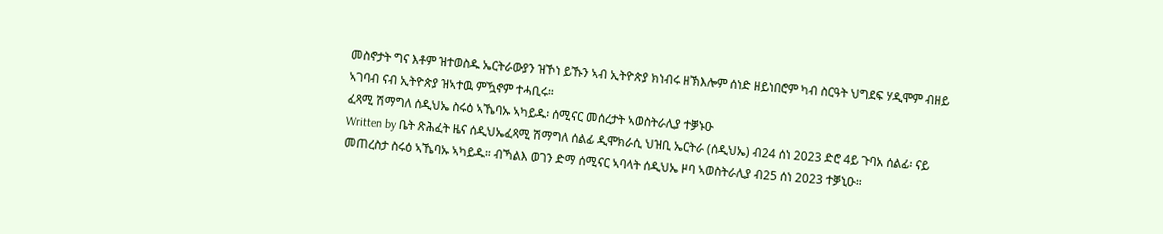መስኖታት ግና እቶም ዝተወስዱ ኤርትራውያን ዝኾነ ይኹን ኣብ ኢትዮጵያ ክነብሩ ዘኽእሎም ሰነድ ዘይነበሮም ካብ ስርዓት ህግደፍ ሃዲሞም ብዘይ ኣገባብ ናብ ኢትዮጵያ ዝኣተዉ ምዃኖም ተሓቢሩ።
ፈጻሚ ሽማግለ ሰዲህኤ ስሩዕ ኣኼባኡ ኣካይዱ፡ ሰሚናር መሰረታት ኣወስትራሊያ ተቓኑዑ
Written by ቤት ጽሕፈት ዜና ሰዲህኤፈጻሚ ሽማግለ ሰልፊ ዲሞክራሲ ህዝቢ ኤርትራ (ሰዲህኤ) ብ24 ሰነ 2023 ድሮ 4ይ ጉባአ ሰልፊ፡ ናይ መጠረስታ ስሩዕ ኣኼባኡ ኣካይዱ። ብኻልእ ወገን ድማ ሰሚናር ኣባላት ሰዲህኤ ዞባ ኣወስትራሊያ ብ25 ሰነ 2023 ተቓኒዑ።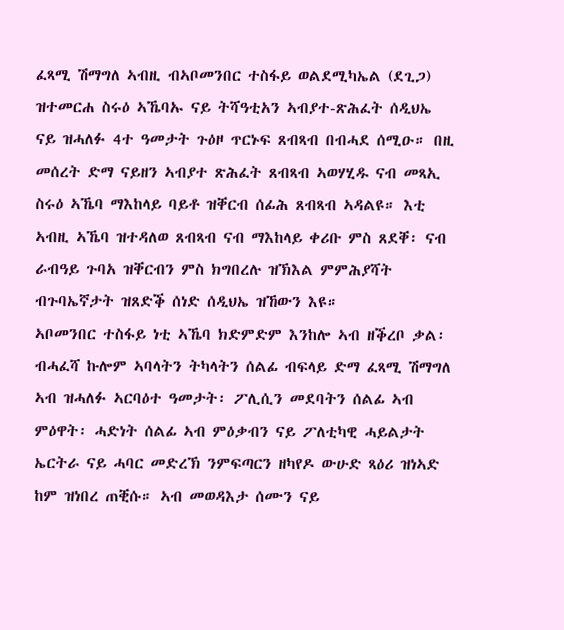ፈጻሚ ሽማግለ ኣብዚ ብኣቦመንበር ተስፋይ ወልደሚካኤል (ደጊጋ) ዝተመርሐ ስሩዕ ኣኼባኡ ናይ ትሻዓቲአን ኣብያተ-ጽሕፈት ሰዲህኤ ናይ ዝሓለፉ 4ተ ዓመታት ጉዕዞ ጥርኑፍ ጸብጻብ በብሓደ ሰሚዑ። በዚ መሰረት ድማ ናይዘን ኣብያተ ጽሕፈት ጸብጻብ ኣወሃሂዱ ናብ መጻኢ ስሩዕ ኣኼባ ማእከላይ ባይቶ ዝቐርብ ሰፊሕ ጸብጻብ ኣዳልዩ። እቲ ኣብዚ ኣኼባ ዝተዳለወ ጸብጻብ ናብ ማእከላይ ቀሪቡ ምስ ጸደቐ፡ ናብ ራብዓይ ጉባአ ዝቐርብን ምስ ክግበረሉ ዝኽእል ምምሕያሻት ብጉባኤኛታት ዝጸድቕ ሰነድ ሰዲህኤ ዝኸውን እዩ።
ኣቦመንበር ተስፋይ ነቲ ኣኼባ ክድምድም እንከሎ ኣብ ዘቕረቦ ቃል፡ ብሓፈሻ ኩሎም ኣባላትን ትካላትን ሰልፊ ብፍላይ ድማ ፈጻሚ ሽማግለ ኣብ ዝሓለፉ ኣርባዕተ ዓመታት፡ ፖሊሲን መደባትን ሰልፊ ኣብ ምዕዋት፡ ሓድነት ሰልፊ ኣብ ምዕቃብን ናይ ፖለቲካዊ ሓይልታት ኤርትራ ናይ ሓባር መድረኽ ንምፍጣርን ዘካየዶ ውሁድ ጻዕሪ ዝነኣድ ከም ዝነበረ ጠቒሱ። ኣብ መወዳእታ ሰሙን ናይ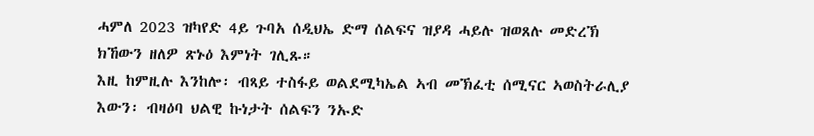ሓምለ 2023 ዝካየድ 4ይ ጉባአ ሰዲህኤ ድማ ሰልፍና ዝያዳ ሓይሉ ዝወጸሉ መድረኽ ክኸውን ዘለዎ ጽኑዕ እምነት ገሊጹ።
እዚ ከምዚሉ እንከሎ፡ ብጻይ ተስፋይ ወልደሚካኤል ኣብ መኽፈቲ ሰሚናር ኣወስትራሊያ እውን፡ ብዛዕባ ህልዊ ኩነታት ሰልፍን ንኡድ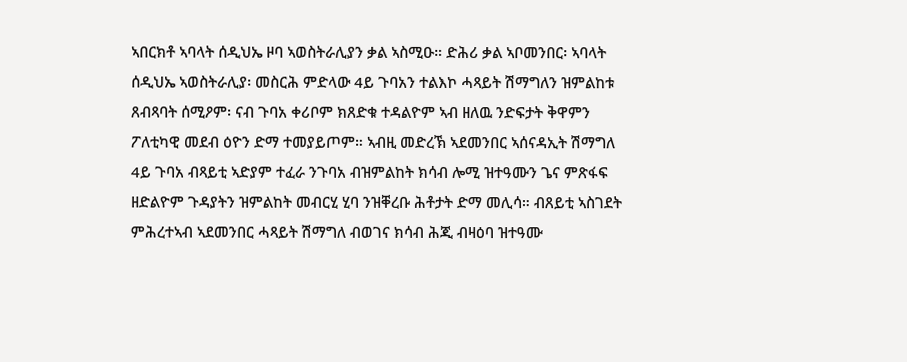ኣበርክቶ ኣባላት ሰዲህኤ ዞባ ኣወስትራሊያን ቃል ኣስሚዑ። ድሕሪ ቃል ኣቦመንበር፡ ኣባላት ሰዲህኤ ኣወስትራሊያ፡ መስርሕ ምድላው 4ይ ጉባአን ተልእኮ ሓጻይት ሽማግለን ዝምልከቱ ጸብጻባት ሰሚዖም፡ ናብ ጉባአ ቀሪቦም ክጸድቁ ተዳልዮም ኣብ ዘለዉ ንድፍታት ቅዋምን ፖለቲካዊ መደብ ዕዮን ድማ ተመያይጦም። ኣብዚ መድረኽ ኣደመንበር ኣሰናዳኢት ሽማግለ 4ይ ጉባአ ብጻይቲ ኣድያም ተፈራ ንጉባአ ብዝምልከት ክሳብ ሎሚ ዝተዓሙን ጌና ምጽፋፍ ዘድልዮም ጉዳያትን ዝምልከት መብርሂ ሂባ ንዝቐረቡ ሕቶታት ድማ መሊሳ። ብጸይቲ ኣስገደት ምሕረተኣብ ኣደመንበር ሓጻይት ሽማግለ ብወገና ክሳብ ሕጂ ብዛዕባ ዝተዓሙ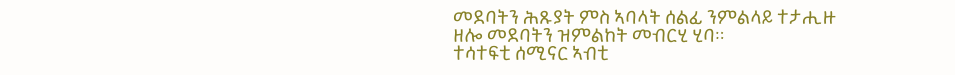መደባትን ሕጹያት ምስ ኣባላት ሰልፊ ንምልላይ ተታሒዙ ዘሎ መደባትን ዝምልከት መብርሂ ሂባ።
ተሳተፍቲ ሰሚናር ኣብቲ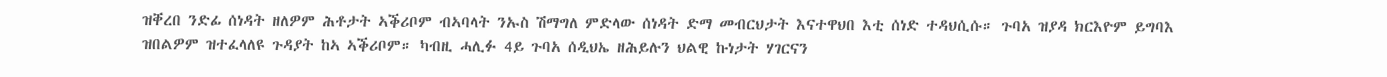ዝቐረበ ንድፊ ሰነዳት ዘለዎም ሕቶታት ኣቕሪቦም ብኣባላት ንኡስ ሽማግለ ምድላው ሰነዳት ድማ መብርህታት እናተዋህበ እቲ ሰነድ ተዳህሲሱ። ጉባአ ዝያዳ ክርእዮም ይግባእ ዝበልዎም ዝተፈላለዩ ጉዳያት ከኣ ኣቕሪቦም። ካብዚ ሓሊፉ 4ይ ጉባአ ሰዲህኤ ዘሕይሉን ህልዊ ኩነታት ሃገርናን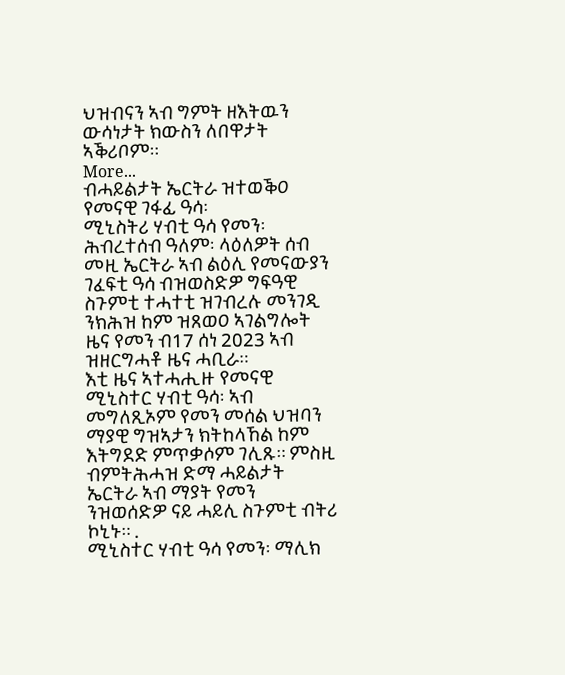ህዝብናን ኣብ ግምት ዘእትዉን ውሳነታት ክውስን ለበዋታት ኣቕሪቦም።
More...
ብሓይልታት ኤርትራ ዝተወቕዐ የመናዊ ገፋፊ ዓሳ፡
ሚኒስትሪ ሃብቲ ዓሳ የመን፡ ሕብረተሰብ ዓለም፡ ላዕለዎት ሰብ መዚ ኤርትራ ኣብ ልዕሊ የመናውያን ገፈፍቲ ዓሳ ብዝወስድዎ ግፍዓዊ ስጉምቲ ተሓተቲ ዝገብረሉ መንገዲ ንክሕዝ ከም ዝጸወዐ ኣገልግሎት ዜና የመን ብ17 ሰነ 2023 ኣብ ዝዘርግሓቶ ዜና ሓቢራ።
እቲ ዜና ኣተሓሒዙ የመናዊ ሚኒስተር ሃብቲ ዓሳ፡ ኣብ መግለጺኦም የመን መሰል ህዝባን ማያዊ ግዝኣታን ክትከላኸል ከም እትግደድ ምጥቃሶም ገሊጹ። ምስዚ ብምትሕሓዝ ድማ ሓይልታት ኤርትራ ኣብ ማያት የመን ንዝወሰድዎ ናይ ሓይሊ ስጉምቲ ብትሪ ኮኒኑ። .
ሚኒስተር ሃብቲ ዓሳ የመን፡ ማሊክ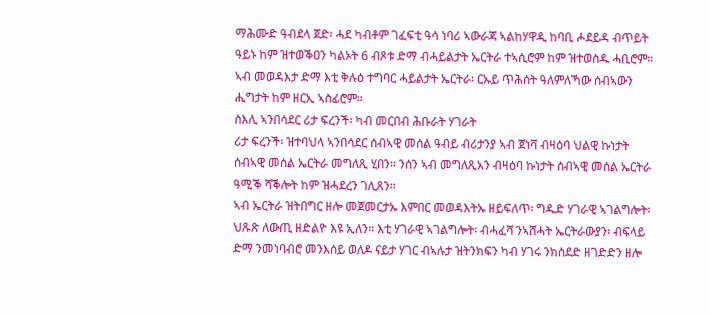ማሕሙድ ዓብደላ ጀድ፡ ሓደ ካብቶም ገፈፍቲ ዓሳ ነባሪ ኣውራጃ ኣልከሃዋዲ ከባቢ ሖደይዳ ብጥይት ዓይኑ ከም ዝተወቕዐን ካልኦት 6 ብጾቱ ድማ ብሓይልታት ኤርትራ ተኣሲሮም ከም ዝተወስዱ ሓቢሮም። ኣብ መወዳእታ ድማ እቲ ቅሉዕ ተግባር ሓይልታት ኤርትራ፡ ርኡይ ጥሕሰት ዓለምለኻው ሰብኣውን ሒግታት ከም ዘርኢ ኣስፊሮም።
ስእሊ ኣንበሳደር ሪታ ፍረንች፡ ካብ መርበብ ሕቡራት ሃገራት
ሪታ ፍረንች፡ ዝተባህላ ኣንበሳደር ሰብኣዊ መሰል ዓብይ ብሪታንያ ኣብ ጀነቫ ብዛዕባ ህልዊ ኩነታት ሰብኣዊ መሰል ኤርትራ መግለጺ ሂበን። ንሰን ኣብ መግለጺአን ብዛዕባ ኩነታት ሰብኣዊ መሰል ኤርትራ ዓሚቕ ሻቕሎት ከም ዝሓደረን ገሊጸን።
ኣብ ኤርትራ ዝትበግር ዘሎ መጀመርታኡ እምበር መወዳእትኡ ዘይፍለጥ፡ ግዱድ ሃገራዊ ኣገልግሎት፡ ህጹጽ ለውጢ ዘድልዮ እዩ ኢለን። እቲ ሃገራዊ ኣገልግሎት፡ ብሓፈሻ ንኣሸሓት ኤርትራውያን፡ ብፍላይ ድማ ንመነባብሮ መንእሰይ ወለዶ ናይታ ሃገር ብኣሉታ ዝትንክፍን ካብ ሃገሩ ንክስደድ ዘገድድን ዘሎ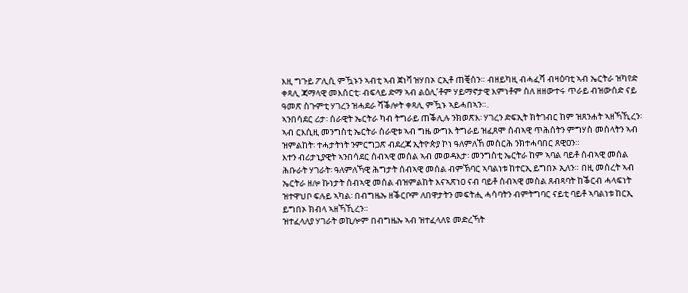እዚ ግጉይ ፖሊሲ ምዃኑን ኣብቲ ኣብ ጀነቫ ዝሃበኦ ርኢቶ ጠቒሰን። ብዘይካዚ ብሓፈሻ ብዛዕባቲ ኣብ ኤርትራ ዝካየድ ቀጻሊ ጃማላዊ መእሰርቲ፡ ብፍላይ ድማ ኣብ ልዕሊ’ቶም ሃይማኖታዊ እምነቶም ስለ ዘዘውተሩ ጥራይ ብዝውሰድ ናይ ዓመጽ ስጉምቲ ሃገረን ዝሓደራ ሻቕሎት ቀጻሊ ምዃኑ ኣይሓበኣን።.
ኣንበሳደር ሪታ፡ ሰራዊት ኤርትራ ካብ ትግራይ ጠቕሊሉ ንክወጽእ፡ ሃገረን ድፍኢት ክትገብር ከም ዝጸንሐት ኣዘኻኺረን፡ ኣብ ርእሲዚ መንግስቲ ኤርትራ ሰራዊቱ ኣብ ግዜ ውግእ ትግራይ ዝፈጸሞ ሰብኣዊ ጥሕሰትን ምግሃስ መሰላትን ኣብ ዝምልከት፡ ተሓታትነት ንምርግጋጽ ብደረጃ ኢትዮጵያ ኮነ ዓለምለኸ መስርሕ ንክተሓባበር ጸዊዐን።
እተን ብሪታኒያዊት ኣንበሳደር ሰብኣዊ መሰል ኣብ መወዳእታ፡ መንግስቲ ኤርትራ ከም ኣባል ባይቶ ሰብኣዊ መሰል ሕቡራት ሃገራት፡ ዓለምለኻዊ ሕግታት ሰብኣዊ መሰል ብምኽባር ኣባልነቱ ከተርኢ ይግበኦ ኢለን። በዚ መሰረት ኣብ ኤርትራ ዘሎ ኩነታት ሰብኣዊ መሰል ብዝምልከት እናኣጽነዐ ናብ ባይቶ ሰብኣዊ መስል ጸብጻባት ከቕርብ ሓላፍነት ዝተዋህቦ ፍሉይ ኣካል፡ በብግዜኡ ዘቕርቦም ለበዋታትን መፍትሒ ሓሳባትን ብምትግባር ናይቲ ባይቶ ኣባልነቱ ከርኢ ይግበኦ ክብላ ኣዘኻኺረን።
ዝተፈላለያ ሃገራት ወኪሎም በብግዜኡ ኣብ ዝተፈላለዩ መድረኻት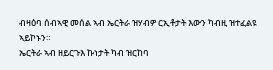ብዛዕባ ሰብኣዊ መሰል ኣብ ኤርትራ ዝሃብዎ ርኢቶታት እውን ካብዚ ዝተፈልዩ ኣይኮኑን።
ኤርትራ ኣብ ዘይርጉእ ኩነታት ካብ ዝርከባ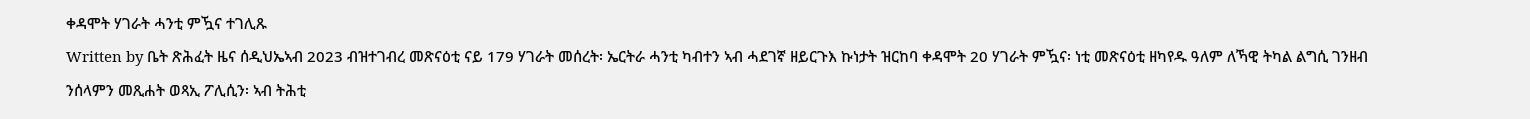ቀዳሞት ሃገራት ሓንቲ ምዃና ተገሊጹ
Written by ቤት ጽሕፈት ዜና ሰዲህኤኣብ 2023 ብዝተገብረ መጽናዕቲ ናይ 179 ሃገራት መሰረት፡ ኤርትራ ሓንቲ ካብተን ኣብ ሓደገኛ ዘይርጉእ ኩነታት ዝርከባ ቀዳሞት 20 ሃገራት ምዃና፡ ነቲ መጽናዕቲ ዘካየዱ ዓለም ለኻዊ ትካል ልግሲ ገንዘብ ንሰላምን መጺሐት ወጻኢ ፖሊሲን፡ ኣብ ትሕቲ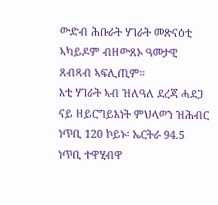ውድብ ሕቡራት ሃገራት መጽናዕቲ ኣካይዶም ብዘውጸኦ ዓመታዊ ጸብጻብ ኣፍሊጢም።
እቲ ሃገራት ኣብ ዝለዓለ ደረጃ ሓደጋ ናይ ዘይርግይእነት ምህላወን ዝሕብር ነጥቢ 120 ኮይኑ፡ ኤርትራ 94.5 ነጥቢ ተዋሂብዋ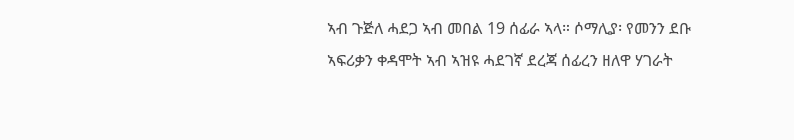ኣብ ጉጅለ ሓደጋ ኣብ መበል 19 ሰፊራ ኣላ። ሶማሊያ፡ የመንን ደቡ ኣፍሪቃን ቀዳሞት ኣብ ኣዝዩ ሓደገኛ ደረጃ ሰፊረን ዘለዋ ሃገራት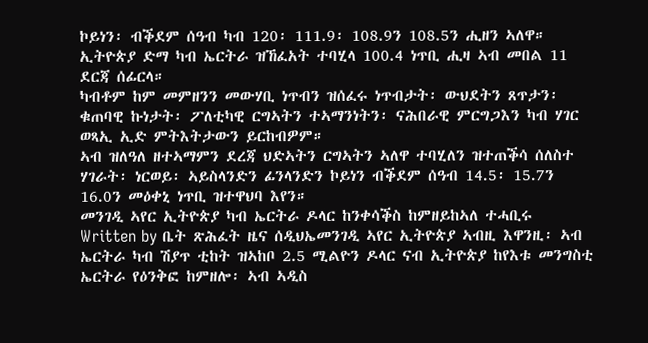ኮይነን፡ ብቕደም ሰዓብ ካብ 120፡ 111.9፡ 108.9ን 108.5ን ሒዘን ኣለዋ። ኢትዮጵያ ድማ ካብ ኤርትራ ዝኸፈአት ተባሂላ 100.4 ነጥቢ ሒዛ ኣብ መበል 11 ደርጃ ሰፊርላ።
ካብቶም ከም መምዘንን መውሃቢ ነጥብን ዝሰፈሩ ነጥብታት፡ ውህደትን ጸጥታን፡ ቁጠባዊ ኩነታት፡ ፖለቲካዊ ርግኣትን ተኣማንነትን፡ ናሕበራዊ ምርግጋእን ካብ ሃገር ወጻኢ ኢድ ምትእትታውን ይርከብዎም።
ኣብ ዝለዓለ ዘተኣማምን ደረጃ ህድኣትን ርግኣትን ኣለዋ ተባሂለን ዝተጠቕሳ ሰለስተ ሃገራት፡ ነርወይ፡ ኣይስላንድን ፊንላንድን ኮይነን ብቕደም ሰዓብ 14.5፡ 15.7ን 16.0ን መዕቀኒ ነጥቢ ዝተዋህባ እየን።
መንገዲ ኣየር ኢትዮጵያ ካብ ኤርትራ ዶላር ከንቀሳቕስ ከምዘይከኣለ ተሓቢሩ
Written by ቤት ጽሕፈት ዜና ሰዲህኤመንገዲ ኣየር ኢትዮጵያ ኣብዚ እዋንዚ፡ ኣብ ኤርትራ ካብ ሽያጥ ቲከት ዝኣከቦ 2.5 ሚልዮን ዶላር ናብ ኢትዮጵያ ከየእቱ መንግስቲ ኤርትራ የዕንቅፎ ከምዘሎ፡ ኣብ ኣዲስ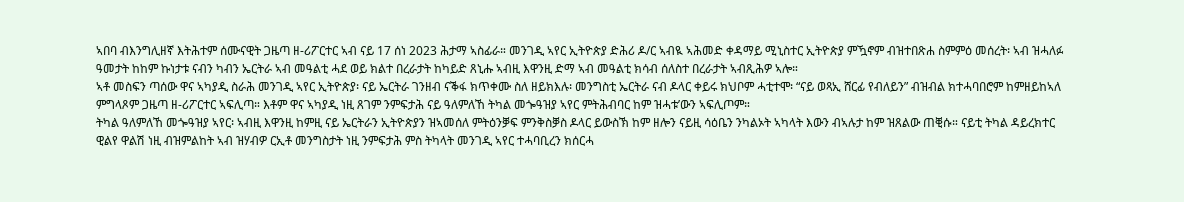ኣበባ ብእንግሊዘኛ እትሕተም ሰሙናዊት ጋዜጣ ዘ-ሪፖርተር ኣብ ናይ 17 ሰነ 2023 ሕታማ ኣስፊራ። መንገዲ ኣየር ኢትዮጵያ ድሕሪ ዶ/ር ኣብዪ ኣሕመድ ቀዳማይ ሚኒስተር ኢትዮጵያ ምዃኖም ብዝተበጽሐ ስምምዕ መሰረት፡ ኣብ ዝሓለፉ ዓመታት ከከም ኩነታቱ ናብን ካብን ኤርትራ ኣብ መዓልቲ ሓደ ወይ ክልተ በረራታት ከካይድ ጸኒሑ ኣብዚ እዋንዚ ድማ ኣብ መዓልቲ ክሳብ ሰለስተ በረራታት ኣብጺሕዎ ኣሎ።
ኣቶ መስፍን ጣሰው ዋና ኣካያዲ ስራሕ መንገዲ ኣየር ኢትዮጵያ፡ ናይ ኤርትራ ገንዘብ ናቕፋ ክጥቀሙ ስለ ዘይክእሉ፡ መንግስቲ ኤርትራ ናብ ዶላር ቀይሩ ክህቦም ሓቲተሞ፡ “ናይ ወጻኢ ሸርፊ የብለይን” ብዝብል ክተሓባበሮም ከምዘይከኣለ ምግላጾም ጋዜጣ ዘ-ሪፖርተር ኣፍሊጣ። እቶም ዋና ኣካያዲ ነዚ ጸገም ንምፍታሕ ናይ ዓለምለኸ ትካል መጐዓዝያ ኣየር ምትሕብባር ከም ዝሓቱ’ውን ኣፍሊጦም።
ትካል ዓለምለኸ መጐዓዝያ ኣየር፡ ኣብዚ እዋንዚ ከምዚ ናይ ኤርትራን ኢትዮጵያን ዝኣመሰለ ምትዕንቓፍ ምንቅስቓስ ዶላር ይውስኽ ከም ዘሎን ናይዚ ሳዕቤን ንካልኦት ኣካላት እውን ብኣሉታ ከም ዝጸልው ጠቒሱ። ናይቲ ትካል ዳይረክተር ዊልየ ዋልሽ ነዚ ብዝምልከት ኣብ ዝሃብዎ ርኢቶ መንግስታት ነዚ ንምፍታሕ ምስ ትካላት መንገዲ ኣየር ተሓባቢረን ክሰርሓ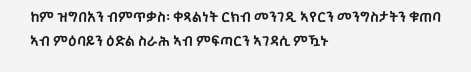ከም ዝግበአን ብምጥቃስ፡ ቀጻልነት ርክብ መንገዲ ኣየርን መንግስታትን ቁጠባ ኣብ ምዕባይን ዕድል ስራሕ ኣብ ምፍጣርን ኣገዳሲ ምዃኑ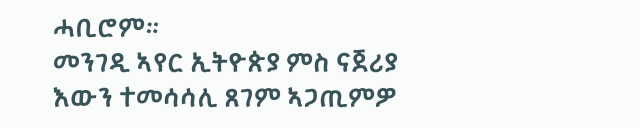ሓቢሮም።
መንገዲ ኣየር ኢትዮጵያ ምስ ናጀሪያ እውን ተመሳሳሊ ጸገም ኣጋጢምዎ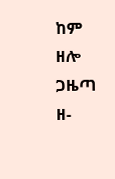ከም ዘሎ ጋዜጣ ዘ-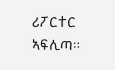ሪፖርተር ኣፍሊጣ።